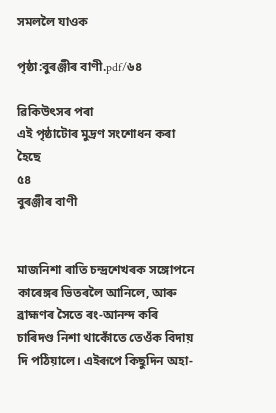সমললৈ যাওক

পৃষ্ঠা:বুৰঞ্জীৰ বাণী.pdf/৬৪

ৱিকিউৎসৰ পৰা
এই পৃষ্ঠাটোৰ মুদ্ৰণ সংশোধন কৰা হৈছে
৫৪
বুৰঞ্জীৰ বাণী


মাজনিশা ৰাতি চন্দ্ৰশেখৰক সঙ্গোপনে কাৰেঙ্গৰ ভিতৰলৈ আনিলে, আৰু ব্ৰাহ্মণৰ সৈতে ৰং-আনন্দ কৰি চাৰিদণ্ড নিশা থাকোঁতে তেওঁক বিদায় দি পঠিয়ালে। এইৰূপে কিছুদিন অহা-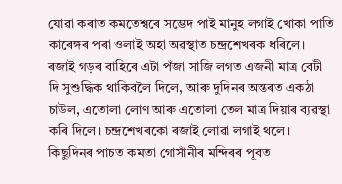যোৱা কৰাত কমতেশ্বৰে সম্ভেদ পাই মানুহ লগাই খোকা পাতি কাৰেঙ্গৰ পৰা ওলাই অহা অৱস্থাত চন্দ্ৰশেখৰক ধৰিলে। ৰজাই গড়ৰ বাহিৰে এটা পঁজা সাজি লগত এজনী মাত্ৰ বেটী দি সুশুদ্ধিক থাকিবলৈ দিলে, আৰু দুদিনৰ অন্তৰত একঠা চাউল, এতোলা লোণ আৰু এতোলা তেল মাত্ৰ দিয়াৰ ব্যৱস্থা কৰি দিলে। চন্দ্ৰশেখৰকো ৰজাই লোৱা লগাই থলে। কিছুদিনৰ পাচত কমতা গোসাঁনীৰ মন্দিৰৰ পূবত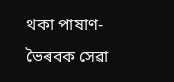থকা পাষাণ- ভৈৰবক সেৱা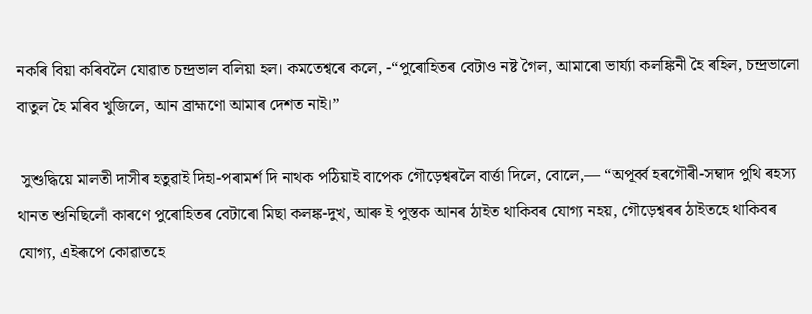নকৰি বিয়া কৰিবলৈ যোৱাত চন্দ্ৰভাল বলিয়া হল। কমতেশ্বৰে কলে, -“পুৰোহিতৰ বেটাও নষ্ট গৈল, আমাৰো ভাৰ্য্যা কলঙ্কিনী হৈ ৰহিল, চন্দ্ৰভালো বাতুল হৈ মৰিব খুজিলে, আন ব্ৰাহ্মণো আমাৰ দেশত নাই।”

 সুশুদ্ধিয়ে মালতী দাসীৰ হতুৱাই দিহা-পৰামৰ্শ দি নাথক পঠিয়াই বাপেক গৌড়েশ্বৰলৈ বাৰ্ত্তা দিলে, বোলে,— “অপূৰ্ব্ব হৰগৌৰী-সম্বাদ পুথি ৰহস্য থানত শুনিছিলোঁ কাৰণে পুৰোহিতৰ বেটাৰো মিছা কলঙ্ক-দুখ, আৰু ই পুস্তক আনৰ ঠাইত থাকিবৰ যোগ্য নহয়, গৌড়েশ্বৰৰ ঠাইতহে থাকিবৰ যোগ্য, এইৰূপে কোৱাতহে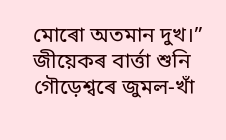মোৰো অতমান দুখ।” জীয়েকৰ বাৰ্ত্তা শুনি গৌড়েশ্বৰে জুমল-খাঁ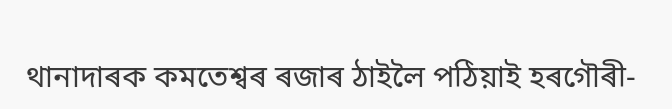থানাদাৰক কমতেশ্বৰ ৰজাৰ ঠাইলৈ পঠিয়াই হৰগৌৰী-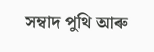সম্বাদ পুথি আৰু